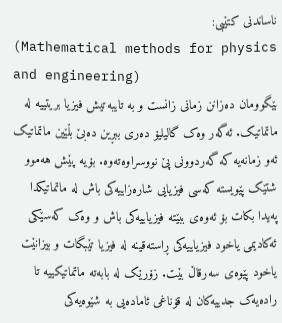ناساندنی کتێبی:
(Mathematical methods for physics and engineering)
بێگوومان دەزانن زمانی زانست و بە تایبەتیش فیزیا بریتییە لە ماتماتیک. ئەگەر وەک گالیلیۆ دەری ببڕین دەبێ بڵێین ماتماتیک ئەو زمانەیە کە گەردوونی پێ نووسراوەتەوە. بۆیە پێش هەموو شتێک پێویستە کەسی فیزیایی شارەزاییەکی باش لە ماتماتیکدا پەیدا بکات بۆ ئەوەی ببێتە فیزیاییەکی باش و وەک کەسێکی ئەکادیمی یاخود فیزیاییەکی ڕاستەقینە لە فیزیا تێبگات و بیزانێت یاخود پێوەی سەرقاڵ بێت. زۆرێک لە بابەتە ماتماتیکییە تا رادەیەک جدییەکان لە قۆناغی ئامادەیی بە شێوەیەکی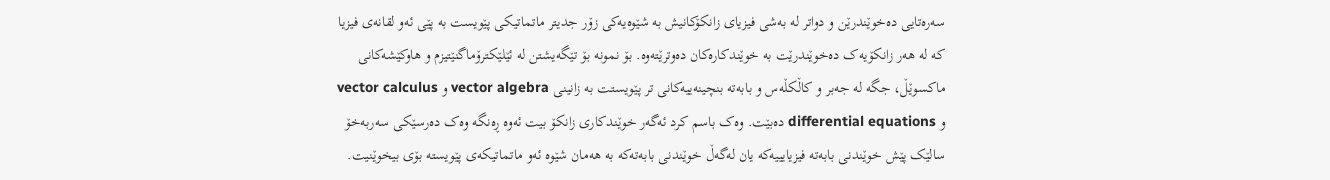سەرەتایی دەخوێندرێن و دواتر لە بەشی فیزیای زانکۆکانیش بە شێوەیەکی زۆر جدیتر ماتماتیکی پێویست بە پێی ئەو لقانەی فیزیا کە لە هەر زانکۆیەک دەخوێندرێت بە خوێندکارەکان دەوترێتەوە. بۆ نمونە بۆ تێگەیشتن لە ئێلێکترۆماگنێتیزم و هاوکێشەکانی ماکسوێڵ، جگە لە جەبر و کاڵکڵەس و بابەتە بنچینەییەکانی تر پێویستت بە زانینی vector algebra و vector calculus و differential equations دەبێت. وەک باسم کرد ئەگەر خوێندکاری زانکۆ بیت ئەوە ڕەنگە وەک دەرسێکی سەربەخۆ سالێک پێش خوێندنی بابەتە فیزیایییەکە یان لەگەڵ خوێندنی بابەتەکە بە هەمان شێوە ئەو ماتماتیکەی پێویستە بۆی بیخوێنیت.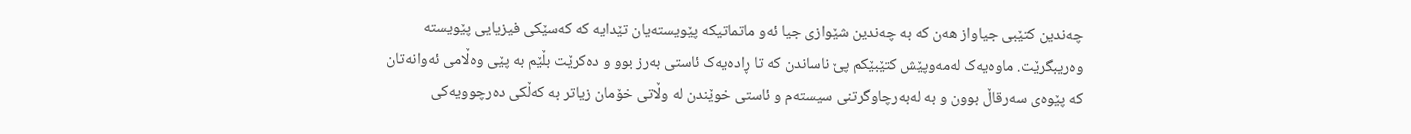چەندین کتێبی جیاواز هەن کە بە چەندین شێوازی جیا ئەو ماتماتیکە پێویستەیان تێدایە کە کەسێکی فیزیایی پێویستە وەریبگرێت. ماوەیەک لەمەوپێش کتێبێکم پێ ناساندن کە تا ڕادەیەک ئاستی بەرز بوو و دەکرێت بڵێم بە پێی وەڵامی ئەوانەتان کە پێوەی سەرقاڵ بوون و بە لەبەرچاوگرتنی سیستەم و ئاستی خوێندن لە وڵاتی خۆمان زیاتر بە کەڵکی دەرچوویەکی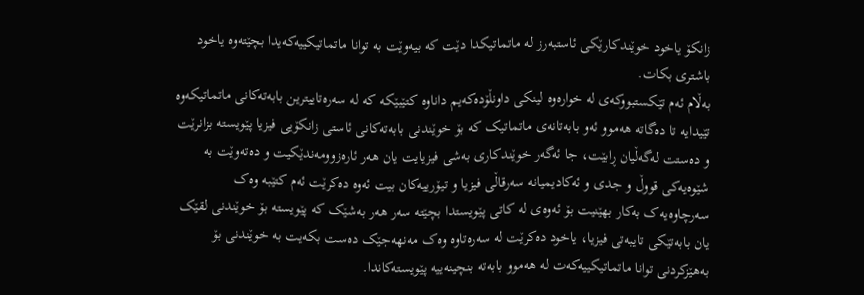زانکۆ یاخود خوێندکارێکی ئاستبەرز لە ماتماتیکدا دێت کە بیەوێت بە توانا ماتماتیکییەکەیدا بچێتەوە یاخود باشتری بکات.
بەڵام ئەم تێکستبووکەی لە خوارەوە لینکی داونڵۆدەکەیم داناوە کتێبێکە کە لە سەرەتاییترین بابەتەکانی ماتماتیکەوە تێیدایە تا دەگاتە هەموو ئەو بابەتانەی ماتماتیک کە بۆ خوێندنی بابەتەکانی ئاستی زانکۆیی فیزیا پێویستە بزانرێت و دەستت لەگەڵیان ڕابێت، جا ئەگەر خوێندکاری بەشی فیزیایت یان هەر ئارەزوومەندێکیت و دەتەوێت بە شێوەیەکی قووڵ و جدی و ئەکادیمیانە سەرقاڵی فیزیا و تیۆرییەکان بیت ئەوە دەکرێت ئەم کتێبە وەک سەرچاوەیەک بەکار بهێنیت بۆ ئەوەی لە کاتی پێویستدا بچێتە سەر هەر بەشێک کە پێویستە بۆ خوێندنی لقێک یان بابەتێکی تایبەتی فیزیا، یاخود دەکرێت لە سەرەتاوە وەک مەنهەجێک دەست بکەیت بە خوێندنی بۆ بەهێزکردنی توانا ماتماتیکییەکەت لە هەموو بابەتە بنچینەییە پێویستەکاندا.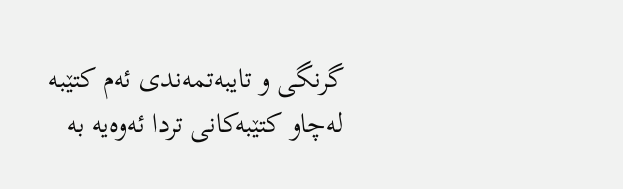گرنگی و تایبەتمەندی ئەم کتێبە لەچاو کتێبەکانی تردا ئەوەیە بە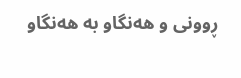ڕوونی و هەنگاو بە هەنگاو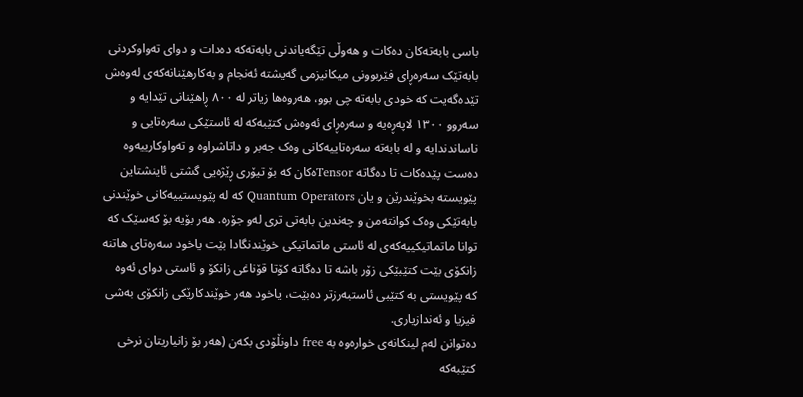باسی بابەتەکان دەکات و هەوڵی تێگەیاندنی بابەتەکە دەدات و دوای تەواوکردنی بابەتێک سەرەڕای فێربوونی میکانیزمی گەیشتە ئەنجام و بەکارهێنانەکەی لەوەش تێدەگەیت کە خودی بابەتە چی بوو، هەروەها زیاتر لە ٨٠٠ ڕاهێنانی تێدایە و سەروو ١٣٠٠ لاپەڕەیە و سەرەڕای ئەوەش کتێبەکە لە ئاستێکی سەرەتایی و ناساندندایە و لە بابەتە سەرەتاییەکانی وەک جەبر و داتاشراوە و تەواوکارییەوە دەست پێدەکات تا دەگاتە Tensorەکان کە بۆ تیۆری ڕێژەیی گشتی ئاینشتاین پێویستە بخوێندرێن و یان Quantum Operators کە لە پێویستییەکانی خوێندنی بابەتێکی وەک کوانتەمن و چەندین بابەتی تری لەو جۆرە. هەر بۆیە بۆ کەسێک کە توانا ماتماتیکییەکەی لە ئاستی ماتماتیکی خوێندنگادا بێت یاخود سەرەتای هاتنە زانکۆی بێت کتێبێکی زۆر باشە تا دەگاتە کۆتا قۆناغی زانکۆ و ئاستی دوای ئەوە کە پێویستی بە کتێبی ئاستبەرزتر دەبێت، یاخود هەر خوێندکارێکی زانکۆی بەشی فیزیا و ئەندازیاری.
دەتوانن لەم لینکانەی خوارەوە بە free داونڵۆدی بکەن (هەر بۆ زانیاریتان نرخی کتێبەکە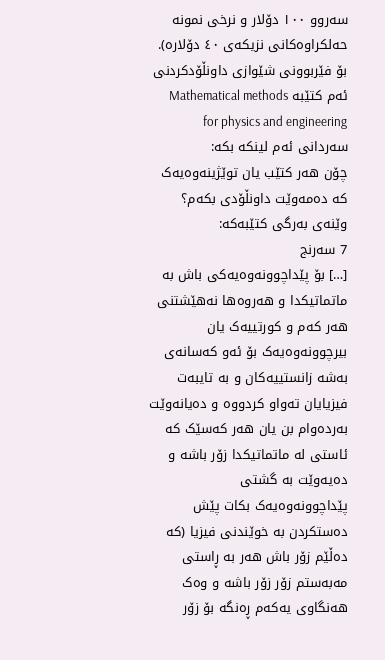سەروو ١٠٠ دۆلار و نرخی نمونە حەلکراوەکانی نزیکەی ٤٠ دۆلارە).
بۆ فێربوونی شێوازی داونڵۆدکردنی ئەم کتێبە Mathematical methods for physics and engineering سەردانی ئەم لینکە بکە:
چۆن هەر کتێب یان توێژینەوەیەک کە دەمەوێت داونڵۆدی بکەم؟
وێنەی بەرگی کتێبەکە:
7 سەرنج
[…] بۆ پێداچوونەوەیەکی باش بە ماتماتیکدا و هەروەها نەهێشتنی هەر کەم و کورتییەک یان بیرچوونەوەیەک بۆ ئەو کەسانەی بەشە زانستییەکان و بە تایبەت فیزیایان تەواو کردووە و دەیانەوێت بەردەوام بن یان هەر کەسێک کە ئاستی لە ماتماتیکدا زۆر باشە و دەیەوێت بە گشتی پێداچوونەوەیەک بکات پێش دەستکردن بە خوێندنی فیزیا (کە دەڵێم زۆر باش هەر بە ڕاستی مەبەستم زۆر زۆر باشە و وەک هەنگاوی یەکەم ڕەنگە بۆ زۆر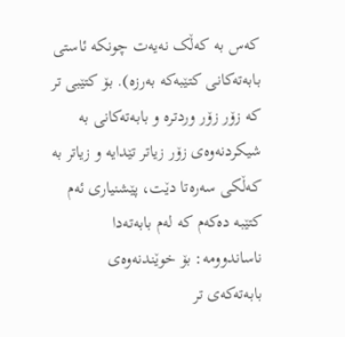کەس بە کەڵک نەیەت چونکە ئاستی بابەتەکانی کتێبەکە بەرزە). بۆ کتێبی تر کە زۆر زۆر وردترە و بابەتەکانی بە شیکردنەوەی زۆر زیاتر تێدایە و زیاتر بە کەڵکی سەرەتا دێت، پێشنیاری ئەم کتێبە دەکەم کە لەم بابەتەدا ناساندوومە: بۆ خوێندنەوەی بابەتەکەی تر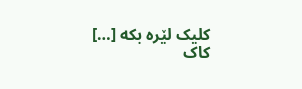کلیک لێرە بکە […]
کاک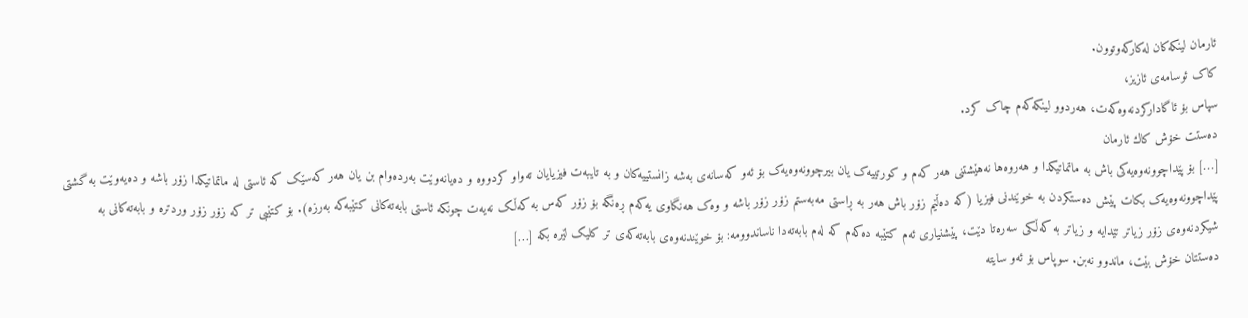ئارمان لینکەکان لەکارکەوتوون.
کاک ئوسامەی ئازیز،
سپاس بۆ ئاگادارکردنەوەکەت، هەردوو لینکەکەم چاک کرد.
دەستت خۆش کاك ئارمان
[…] بۆ پێداچوونەوەیەکی باش بە ماتماتیکدا و هەروەها نەهێشتنی هەر کەم و کورتییەک یان بیرچوونەوەیەک بۆ ئەو کەسانەی بەشە زانستییەکان و بە تایبەت فیزیایان تەواو کردووە و دەیانەوێت بەردەوام بن یان هەر کەسێک کە ئاستی لە ماتماتیکدا زۆر باشە و دەیەوێت بە گشتی پێداچوونەوەیەک بکات پێش دەستکردن بە خوێندنی فیزیا (کە دەڵێم زۆر باش هەر بە ڕاستی مەبەستم زۆر زۆر باشە و وەک هەنگاوی یەکەم ڕەنگە بۆ زۆر کەس بە کەڵک نەیەت چونکە ئاستی بابەتەکانی کتێبەکە بەرزە). بۆ کتێبی تر کە زۆر زۆر وردترە و بابەتەکانی بە شیکردنەوەی زۆر زیاتر تێدایە و زیاتر بە کەڵکی سەرەتا دێت، پێشنیاری ئەم کتێبە دەکەم کە لەم بابەتەدا ناساندوومە: بۆ خوێندنەوەی بابەتەکەی تر کلیک لێرە بکە […]
دەستتان خۆش بێت، ماندوو نەبن. سوپاس بۆ ئەو سایتە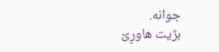جوانە.
بژیت هاوڕێ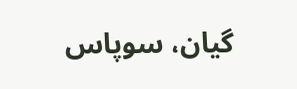گیان، سوپاس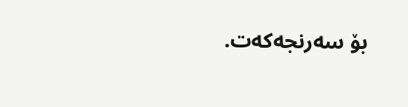بۆ سەرنجەکەت.